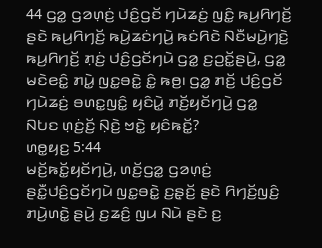44 ꤞꤤ꤭ ꤞꤤꤛ꤫ꤢꤦ꤬ ꤓꤢꤨ꤬ꤞꤢꤩ ꤚꤣꤧꤘꤢꤦ꤬ ꤜꤢꤨ꤭ ꤒꤣ꤬ꤖꤚꤢꤩ꤬ ꤔꤢꤧ ꤒꤣ꤬ꤖꤚꤢꤩ꤬ ꤒꤣꤧ꤬ꤘꤢꤦꤚꤣꤧ꤬ ꤒꤢꤦꤖꤢꤧ ꤡꤢꤪꤗꤣꤧ꤬ꤚꤢꤧ꤬ ꤒꤣ꤬ꤖꤚꤢꤩ꤬ ꤊ꤫ꤢꤦ꤬ ꤓꤢꤨ꤬ꤞꤢꤩꤚꤣꤧ ꤞꤤ꤭ ꤢ꤬ꤑꤢꤩ꤭ꤔꤣꤧ꤬, ꤞꤤ꤭ ꤗꤢꤧꤕꤢꤨ꤭ ꤊꤣꤧ꤭ ꤜꤢ꤭ꤋꤢꤧ꤭ ꤢꤨ꤭ ꤒꤥ꤬꤯ ꤞꤤ꤭ ꤊꤢꤩ꤬ ꤓꤢꤨ꤬ꤞꤢꤩ ꤚꤣꤧꤘꤢꤦ꤬ ꤋꤛꤢ꤭ꤜꤢꤨ꤭ ꤟꤢꤨꤣꤧ꤭ ꤊꤢꤩ꤬ꤟꤢꤩꤚꤣꤧ꤬ ꤞꤤ꤭ ꤡꤝꤢ ꤛ꤫ꤢꤦ꤬ꤢꤩ꤬ ꤡ꤫ꤢꤧ꤬ ꤠꤢꤧ꤭ ꤟꤢꤨꤒꤢꤩ꤭?
ꤛꤥ꤭ꤟꤢ꤬ 5:44
ꤗꤢꤩ꤬ꤒꤢꤩ꤭ꤟꤢꤩꤚꤣꤧ꤬, ꤛꤢꤩ꤬ꤞꤤ꤭ ꤞꤤꤛ꤫ꤢꤦ꤬ ꤔꤢꤪ꤭ꤓꤢꤨ꤬ꤞꤢꤩꤚꤣꤧ ꤜꤢ꤭ꤋꤢꤧ꤭ ꤢ꤬ꤔ꤫ꤢꤩ꤬ ꤔꤢꤧ ꤖꤚꤢꤩ꤬ꤜꤢꤨ꤬ ꤊꤣꤧ꤬ꤛꤢꤧ꤭ ꤔꤣꤧ꤬ ꤢ꤬ꤘꤢꤨ꤬ ꤜꤣ ꤡꤣꤧ ꤔꤢꤧ ꤢ꤬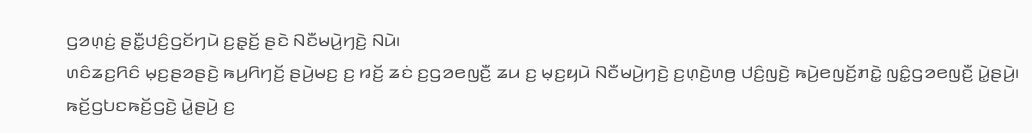ꤞꤤꤛ꤫ꤢꤦ꤬ ꤔꤢꤪ꤭ꤓꤢꤨ꤬ꤞꤢꤩꤚꤣꤧ ꤢ꤬ꤔ꤫ꤢꤩ꤬ ꤔꤢꤧ ꤡꤢꤪꤗꤣꤧ꤬ꤚꤢꤧ꤬ ꤡꤣꤧ꤯
ꤛꤢꤨꤘꤢ꤬ꤖꤢꤨ ꤗ꤫ꤢ꤬ꤔꤤꤔꤢꤧ꤬ ꤒꤣ꤬ꤖꤚꤢꤩ꤬ ꤔꤣꤧ꤬ꤗꤢ꤬ ꤢ꤬ ꤙꤢꤩ꤬ ꤘꤢꤦ ꤢ꤬ꤞꤤꤕꤜꤢꤪ꤬ ꤘꤣ ꤢ꤬ ꤗ꤫ꤢ꤬ꤟꤣꤧ ꤡꤢꤪꤗꤣꤧ꤬ꤚꤢꤧ꤬ ꤢ꤬ꤛ꤫ꤢꤧ꤬ꤛꤥ꤬ ꤓꤢꤨ꤬ꤜꤢꤧ꤬ ꤒꤣꤧ꤬ꤕꤜꤢꤩ꤬ꤊꤢꤧ꤭ ꤜꤢꤨ꤭ꤞꤤꤕꤜꤢꤪ꤬ ꤣꤧ꤭ꤔꤣꤧ꤬꤯ ꤒꤢꤩ꤬ꤞꤝꤢꤒꤢꤩ꤬ꤞꤢꤧ꤬ ꤣꤧ꤭ꤔꤣꤧ꤬ ꤢ꤬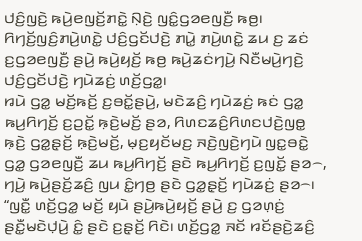ꤓꤢꤨ꤬ꤜꤢꤧ꤬ ꤒꤣꤧ꤬ꤕꤜꤢꤩ꤬ꤊꤢꤧ꤭ ꤡ꤫ꤢꤧ꤬ ꤜꤢꤨ꤭ꤞꤤꤕꤜꤢꤪ꤬ ꤒꤥ꤬꤯ ꤖꤚꤢꤩ꤬ꤜꤢꤨ꤬ꤊꤣꤧ꤬ꤛꤢꤧ꤭ ꤓꤢꤨ꤬ꤞꤢꤩꤓꤢꤧ꤬ ꤊꤣꤧ꤭ ꤊꤣꤧ꤬ꤛꤢꤧ꤭ ꤘꤣ ꤢ꤬ ꤘꤢꤦ ꤢ꤬ꤞꤤꤕꤜꤢꤪ꤬ ꤔꤣꤧ꤬ ꤒꤣꤧ꤬ꤟꤢꤩ꤬ ꤒꤥ꤬ ꤒꤣꤧ꤬ꤘꤢꤦꤚꤣꤧ꤬ ꤡꤢꤪꤗꤣꤧ꤬ꤚꤢꤧ꤬ ꤓꤢꤨ꤬ꤞꤢꤩꤓꤢꤧ꤬ ꤚꤣꤧꤘꤢꤦ꤬ ꤛꤢꤩ꤬ꤞꤤ꤭꤯
ꤙꤣꤧ ꤞꤤ꤭ ꤗꤢꤩ꤬ꤒꤢꤩ꤬ ꤢ꤬ꤋꤢꤩ꤭ꤔꤣꤧ꤬, ꤗꤢꤧꤘꤢꤨ꤬ ꤚꤣꤧꤘꤢꤦ꤬ ꤒꤢꤦ ꤞꤤ꤭ ꤒꤣ꤬ꤖꤚꤢꤩ꤬ ꤢ꤬ꤑꤢꤩ꤭ ꤒ꤫ꤢꤧ꤬ꤗꤢꤩ꤬ ꤔꤤ, ꤖꤛꤢꤘꤢꤨ꤬ꤖꤛꤢꤓꤢꤧ꤬ꤜꤥ꤭ ꤒ꤫ꤢꤧ꤬ ꤞꤤ꤭ꤔ꤫ꤢꤩ꤬ ꤒ꤫ꤢꤧ꤬ꤗꤢꤩ꤬, ꤗ꤫ꤢ꤬ꤟꤢꤩꤗꤢ꤬ ꤏꤢꤧ꤬ꤜꤢꤧ꤬ꤚꤣꤧ ꤜꤢ꤭ꤋꤢꤧ꤭ ꤞꤤ꤭ ꤞꤤꤕꤜꤢꤪ꤬ ꤘꤣ ꤒꤣ꤬ꤖꤚꤢꤩ꤬ ꤔꤢꤧ ꤒꤣ꤬ꤖꤚꤢꤩ꤬ ꤢ꤬ꤜꤢꤩ꤭ ꤔꤤ꤮, ꤚꤣꤧ꤬ ꤒꤣꤧ꤬ꤔꤢꤩ꤬ꤘꤢꤨ꤬ ꤜꤣ ꤢꤨ꤭ꤚꤥ꤬ ꤔꤢꤧ ꤞꤤ꤭ꤔ꤫ꤢꤩ꤬ ꤚꤣꤧꤘꤢꤦ꤬ ꤔꤤ꤮꤯
“ꤜꤢꤪ꤭ ꤛꤢꤩ꤬ꤞꤤ꤭ ꤗꤢꤩ꤬ ꤟꤣꤧ ꤔꤣꤧ꤬ꤒꤣꤧ꤬ꤟꤢꤩ꤬ ꤔꤣꤧ꤬ ꤢ꤬ ꤞꤤꤛ꤫ꤢꤦ꤬ ꤔꤢꤪ꤭ꤗꤢꤧꤓ꤫ꤣꤧ꤬ ꤢꤨ꤭ ꤔꤢꤧ ꤢ꤬ꤔ꤫ꤢꤩ꤬ ꤖꤢꤧ꤯ ꤛꤢꤩ꤬ꤞꤤ꤭ ꤏꤢꤩ ꤙꤢꤩꤔꤢꤧ꤬ꤘꤢꤨ꤬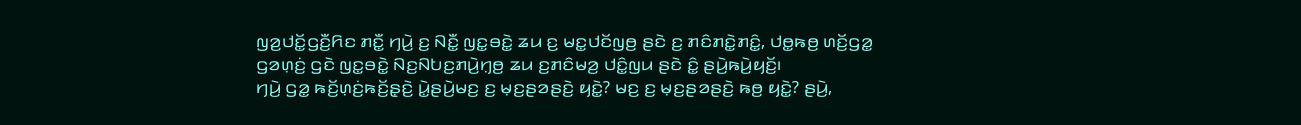ꤜꤤ꤬ꤓꤢꤩ꤭ꤞꤢꤪ꤬ꤖꤢ ꤊꤢꤪ꤭ ꤚꤣꤧ꤬ ꤢ꤬ ꤡꤢꤪ꤭ ꤜꤢ꤭ꤋꤢꤧ꤭ ꤘꤣ ꤢ꤬ ꤗꤢ꤭ꤓꤢꤩꤜꤥ꤬ ꤔꤢꤧ ꤢ꤬ ꤊꤢꤨꤊꤢꤧ꤭ꤊꤢꤨ꤭, ꤓꤥ꤭ꤒꤥ꤬ ꤛꤢꤩ꤬ꤞꤤ꤭ ꤞꤤꤛ꤫ꤢꤦ꤬ ꤞꤢꤧ ꤜꤢ꤭ꤋꤢꤧ꤭ ꤡꤢ꤬ꤡꤝꤢ꤬ꤊꤣꤧ꤬ꤚ꤫ꤥ꤬ ꤘꤣ ꤢ꤬ꤊꤢꤨꤗꤤ꤬ ꤓꤢꤨ꤭ꤜꤣ ꤔꤢꤧ ꤢꤨ꤭ ꤔꤣꤧ꤬ꤒꤣꤧ꤬ꤟꤢꤩ꤬꤯
ꤚꤣꤧ꤬ ꤞꤤ꤭ ꤒꤢꤩ꤬ꤛ꤫ꤢꤦ꤬ꤒꤢꤩ꤬ꤔ꤫ꤢꤧ꤬ ꤣꤧ꤭ꤔꤣꤧ꤬ꤗꤢ꤬ ꤢ꤬ ꤗ꤫ꤢ꤬ꤔꤤꤔꤢꤧ꤬ ꤟꤢꤧ꤭? ꤗꤢ꤬ ꤢ꤬ ꤗ꤫ꤢ꤬ꤔꤤꤔꤢꤧ꤬ ꤒꤥ꤬ ꤟꤢꤧ꤭? ꤔꤣꤧ꤬,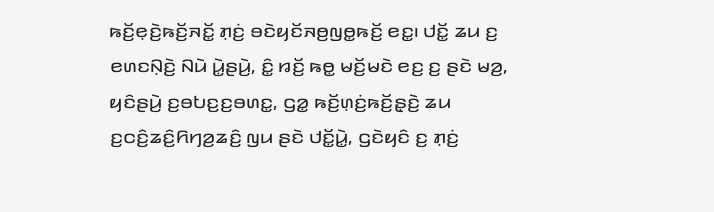ꤒꤢꤩ꤬ꤕ꤫ꤢꤧ꤬ꤒꤢꤩ꤬ꤏꤢꤩ꤭ ꤊ꤫ꤢꤦ꤬ ꤋꤢꤧꤟꤢꤩꤏꤥ꤬ꤜꤥ꤭ꤒꤢꤩ꤬ ꤕꤢ꤭꤯ ꤓꤢꤩ꤭ ꤘꤣ ꤢ꤬ ꤕꤛꤢꤡ꤫ꤢꤧ꤬ ꤡꤣꤧ ꤣꤧ꤭ꤔꤣꤧ꤬, ꤢꤨ꤭ ꤙꤢꤩ꤬ ꤒꤥ꤭ ꤗꤢꤩ꤬ꤗꤢꤧ ꤕꤢ꤬ ꤢ꤬ ꤔꤢꤧ ꤗꤤ꤬, ꤟꤢꤨꤔꤣꤧ꤬ ꤢ꤬ꤋꤝꤢ꤬ꤢ꤬ꤋꤛꤢ꤭, ꤞꤤ꤭ ꤒꤢꤩ꤬ꤛ꤫ꤢꤦ꤬ꤒꤢꤩ꤬ꤔ꤫ꤢꤧ꤬ ꤘꤣ ꤢ꤬ꤍꤢꤨ꤬ꤘꤢꤨ꤬ꤖꤚꤤ꤬ꤘꤢꤨ꤬ ꤜꤣ ꤔꤢꤧ ꤓꤢꤩ꤭ꤣꤧ꤭, ꤞꤢꤧꤟꤢꤨ ꤢ꤬ ꤊ꤫ꤢꤦ꤬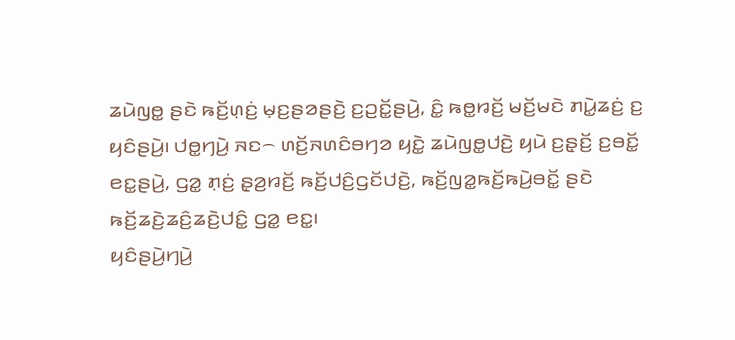ꤘꤣꤧꤜꤥ꤭ ꤔꤢꤧ ꤒꤢꤩ꤬ꤛ꤫ꤢꤦ꤬ ꤗ꤫ꤢ꤬ꤔꤤꤔꤢꤧ꤬ ꤢ꤬ꤑꤢꤩ꤭ꤔꤣꤧ꤬, ꤢꤨ꤭ ꤒꤥ꤭ꤙꤢꤩ꤬ ꤗꤢꤩ꤬ꤗꤢꤧ ꤊꤣꤧ꤭ꤘꤢꤦ꤬ ꤢ꤬ ꤟꤢꤨꤔꤣꤧ꤬꤯ ꤓꤥ꤭ꤚꤣꤧ꤬ ꤏꤢ꤮ ꤛꤢꤩ꤬ꤏꤛꤢꤨꤋꤚꤤ ꤟꤢꤧ꤭ ꤘꤣꤧꤜꤥ꤭ꤓꤢꤧ꤬ ꤟꤣꤧ ꤢ꤬ꤔ꤫ꤢꤩ꤬ ꤢ꤬ꤋꤢꤩ꤭ ꤕꤢ꤭ꤔꤣꤧ꤬, ꤞꤤ꤭ ꤊ꤫ꤢꤦ꤬ ꤔ꤫ꤤ꤬ꤙꤢꤩ꤬ ꤒꤢꤩ꤬ꤓꤢꤨ꤬ꤞꤢꤩꤓꤢꤧ꤬, ꤒꤢꤩ꤬ꤜꤤ꤭ꤒꤢꤩ꤬ꤒꤣꤧ꤬ꤋꤢꤩ꤭ ꤔꤢꤧ ꤒꤢꤩ꤬ꤘꤢꤧ꤬ꤘꤢꤨ꤬ꤘꤢꤧ꤬ꤓꤢꤨ꤭ ꤞꤤ꤭ ꤕꤢ꤭꤯
ꤟꤢꤨꤔꤣꤧ꤬ꤚꤣꤧ꤬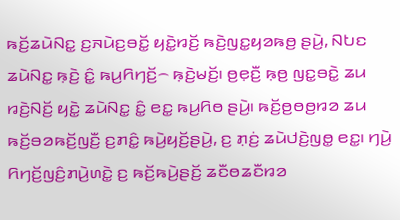ꤒꤢꤩ꤬ꤘꤣꤧꤡꤢ꤭ ꤢ꤬ꤏꤣꤧꤢ꤬ꤋꤢꤩ꤭ ꤟꤢꤧ꤭ꤙꤢꤩ꤬ ꤒꤢꤧ꤬ꤜꤢ꤭ꤟꤤꤒꤥ꤬ ꤔꤣꤧ꤬, ꤡꤝꤢ ꤘꤣꤧꤡꤢ꤭ ꤒ꤫ꤢꤧ꤬ ꤢꤨ꤭ ꤒꤣ꤬ꤖꤚꤢꤩ꤬꤮ ꤒ꤫ꤢꤧ꤬ꤗꤢꤩ꤬꤯ ꤥ꤬ꤕ꤫ꤢꤪ꤬ ꤒ꤫ꤥ꤬ ꤜꤢ꤭ꤋꤢꤧ꤭ ꤘꤣ ꤙꤢꤧ꤬ꤡꤢꤩ꤬ ꤟꤢꤧ꤭ ꤘꤣꤧꤡꤢ꤭ ꤢꤨ꤭ ꤕꤢ꤭ ꤒꤣ꤬ꤖꤥ ꤔꤣꤧ꤬꤯ ꤒꤢꤩ꤬ꤥ꤬ꤥꤥ꤬ꤙꤤ ꤘꤣ ꤒꤢꤩ꤬ꤋꤤꤒꤢꤩ꤬ꤜꤢꤪ꤬ ꤢ꤬ꤊꤢꤨ꤭ ꤒꤣꤧ꤬ꤟꤢꤩ꤬ꤔꤣꤧ꤬, ꤢ꤬ ꤊ꤫ꤢꤦ꤬ ꤘꤣꤧꤓꤢꤧ꤬ꤜꤥ꤭ ꤕꤢ꤭꤯ ꤚꤣꤧ꤬ ꤖꤚꤢꤩ꤬ꤜꤢꤨ꤬ꤊꤣꤧ꤬ꤛꤢꤧ꤭ ꤢ꤬ ꤒꤢꤩ꤬ꤒꤣꤧ꤬ꤔꤢꤩ꤬ ꤘꤢꤪꤥꤘꤢꤪꤙꤤ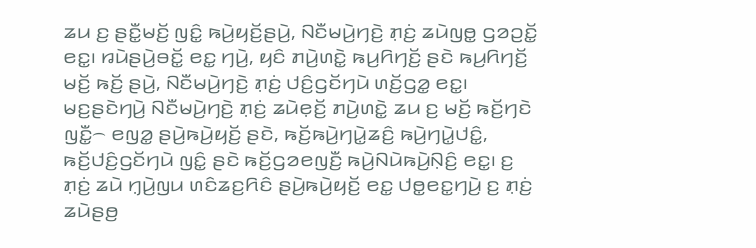ꤘꤣ ꤢ꤬ ꤔꤢꤪ꤭ꤗꤢꤩ꤬ ꤜꤢꤨ꤭ ꤒꤣꤧ꤬ꤟꤢꤩ꤬ꤔꤣꤧ꤬, ꤡꤢꤪꤗꤣꤧ꤬ꤚꤢꤧ꤬ ꤊ꤫ꤢꤦ꤬ ꤘꤣꤧꤜꤥ꤭ ꤞꤤꤑꤢꤩ꤭ ꤕꤢ꤭꤯ ꤙꤣꤧꤔꤣꤧ꤬ꤋꤢꤩ꤭ ꤕꤢ꤭ ꤚꤣꤧ꤬, ꤟꤢꤨ ꤊꤣꤧ꤬ꤛꤢꤧ꤭ ꤒꤣ꤬ꤖꤚꤢꤩ꤬ ꤔꤢꤧ ꤒꤣ꤬ꤖꤚꤢꤩ꤬ ꤗꤢꤩ꤬ ꤒꤢꤩ꤬ ꤔꤣꤧ꤬, ꤡꤢꤪꤗꤣꤧ꤬ꤚꤢꤧ꤬ ꤊ꤫ꤢꤦ꤬ ꤓꤢꤨ꤬ꤞꤢꤩꤚꤣꤧ ꤛꤢꤩ꤬ꤞꤤ꤭ ꤕꤢ꤭꤯
ꤗꤢ꤬ꤔꤢꤧꤚꤣꤧ꤬ ꤡꤢꤪꤗꤣꤧ꤬ꤚꤢꤧ꤬ ꤊ꤫ꤢꤦ꤬ ꤘꤣꤧꤕ꤫ꤢꤩ꤬ ꤊꤣꤧ꤬ꤛꤢꤧ꤭ ꤘꤣ ꤢ꤬ ꤗꤢꤩ꤬ ꤒꤢꤩ꤬ꤚꤢꤧ ꤜꤢꤪ꤭꤮ ꤕꤜꤤ꤭ ꤔꤣꤧ꤬ꤒꤣꤧ꤬ꤟꤢꤩ꤬ ꤔꤢꤧ, ꤒꤢꤩ꤬ꤒꤣꤧ꤬ꤚꤣꤧ꤭ꤘꤢꤨ꤬ ꤒꤣꤧ꤬ꤚꤣꤧ꤭ꤓꤢꤨ꤭, ꤒꤢꤩ꤬ꤓꤢꤨ꤬ꤞꤢꤩꤚꤣꤧ ꤜꤢꤨ꤭ ꤔꤢꤧ ꤒꤢꤩ꤬ꤞꤤꤕꤜꤢꤪ꤬ ꤒꤣꤧ꤬ꤡꤣꤧꤒꤣꤧ꤬ꤡ꤫ꤢꤨ꤬ ꤕꤢ꤭꤯ ꤢ꤬ ꤊ꤫ꤢꤦ꤬ ꤘꤣꤧ ꤚ꤫ꤣꤧ꤬ꤜꤣ ꤛꤢꤨꤘꤢ꤬ꤖꤢꤨ ꤔꤣꤧ꤬ꤒꤣꤧ꤬ꤟꤢꤩ꤬ ꤕꤢ꤭ ꤓꤥ꤭ꤕꤢ꤭ꤚꤣꤧ꤬ ꤢ꤬ ꤊ꤫ꤢꤦ꤬ ꤘꤣꤧꤔꤥ꤬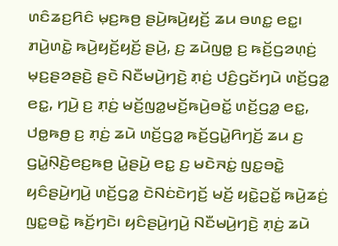ꤛꤢꤨꤘꤢ꤬ꤖꤢꤨ ꤗ꤫ꤢ꤬ꤒꤥ꤬ ꤔꤣꤧ꤬ꤒꤣꤧ꤬ꤟꤢꤩ꤬ ꤘꤣ ꤋꤛꤢ꤭ ꤕꤢ꤭꤯
ꤊꤣꤧ꤬ꤛꤢꤧ꤭ ꤒꤣꤧ꤬ꤟꤢꤩ꤬ꤟꤢꤩ꤬ ꤔꤣꤧ꤬, ꤢ꤬ ꤘꤣꤧꤜꤥ꤭ ꤢ꤬ ꤒꤢꤩ꤬ꤞꤤꤛ꤫ꤢꤦ꤬ ꤗ꤫ꤢ꤬ꤔꤤꤔꤢꤧ꤬ ꤔꤢꤧ ꤡꤢꤪꤗꤣꤧ꤬ꤚꤢꤧ꤬ ꤊ꤫ꤢꤦ꤬ ꤓꤢꤨ꤬ꤞꤢꤩꤚꤣꤧ ꤛꤢꤩ꤬ꤞꤤ꤭ ꤕꤢ꤭, ꤚꤣꤧ꤬ ꤢ꤬ ꤊ꤫ꤢꤦ꤬ ꤗꤢꤩ꤬ꤜꤤ꤭ꤗꤢꤩ꤬ꤒꤣꤧ꤬ꤋꤢꤩ꤭ ꤛꤢꤩ꤬ꤞꤤ꤭ ꤕꤢ꤭, ꤓꤥ꤭ꤒꤥ꤬ ꤢ꤬ ꤊ꤫ꤢꤦ꤬ ꤘꤣꤧ ꤛꤢꤩ꤬ꤞꤤ꤭ ꤒꤢꤩ꤬ꤞꤣꤧ꤭ꤖꤚꤢꤩ꤬ ꤘꤣ ꤢ꤬ ꤞꤣꤧ꤭ꤡ꤫ꤢꤧ꤬ꤕꤢ꤬ꤒꤥ꤬ ꤣꤧ꤭ꤔꤣꤧ꤬ ꤕꤢ꤭ ꤢ꤬ ꤗꤢꤧꤏꤢꤦ꤭ ꤜꤢ꤭ꤋꤢꤧ꤭ ꤟꤢꤨꤔꤣꤧ꤬ꤚꤣꤧ꤬ ꤛꤢꤩ꤬ꤞꤤ꤭ ꤢꤧꤡꤢꤦꤢꤧꤚꤢꤩ꤬ ꤗꤢꤩ꤬ ꤟꤢꤧ꤭ꤑꤢꤩ꤭ ꤒꤣꤧ꤬ꤘꤢꤦ꤬ ꤜꤢ꤭ꤋꤢꤧ꤭ ꤒꤢꤩ꤬ꤚꤢꤧ꤯ ꤟꤢꤨꤔꤣꤧ꤬ꤚꤣꤧ꤬ ꤡꤢꤪꤗꤣꤧ꤬ꤚꤢꤧ꤬ ꤊ꤫ꤢꤦ꤬ ꤘꤣꤧ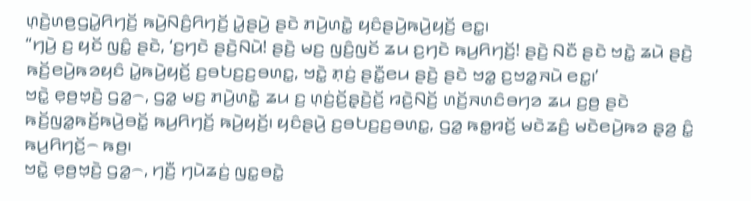ꤛ꤫ꤢꤧ꤬ꤛꤥ꤬ꤞꤣꤧ꤭ꤖꤚꤢꤩ꤬ ꤒꤣꤧ꤬ꤡꤢꤨ꤬ꤖꤚꤢꤩ꤬ ꤣꤧ꤭ꤔꤣꤧ꤬ ꤔꤢꤧ ꤊꤣꤧ꤬ꤛꤢꤧ꤭ ꤟꤢꤨꤔꤣꤧ꤬ꤒꤣꤧ꤬ꤟꤢꤩ꤬ ꤕꤢ꤭꤯
“ꤚꤣꤧ꤬ ꤢ꤬ ꤟꤢꤩ ꤜꤢꤨ꤭ ꤔꤢꤧ, ‘ꤢ꤬ꤚꤢꤧ ꤔꤢꤧ꤬ꤡꤣꤧ! ꤔꤢꤧ꤬ ꤗꤢ꤬ ꤜꤢꤨ꤬ꤜꤢꤩ ꤘꤣ ꤢ꤬ꤚꤢꤧ ꤒꤣ꤬ꤖꤚꤢꤩ꤬! ꤔꤢꤧ꤬ ꤡꤢꤪ ꤔꤢꤧ ꤠꤢꤧ꤭ ꤘꤣꤧ ꤔꤢꤧ꤬ ꤒꤢꤩ꤬ꤕꤣꤧ꤬ꤒꤤꤟꤢꤨ ꤣꤧ꤭ꤒꤣꤧ꤬ꤟꤢꤩ꤬ ꤢ꤬ꤋꤝꤢ꤬ꤢ꤬ꤋꤛꤢ꤭, ꤠꤢꤧ꤭ ꤊ꤫ꤢꤦ꤬ ꤔꤢꤪ꤭ꤕꤣ ꤔꤢꤧ꤬ ꤔꤢꤧ ꤠꤤ꤭ ꤢ꤬ꤠꤤ꤭ꤏꤣꤧ ꤕꤢ꤭꤯’
ꤠꤢꤧ꤭ ꤕ꤫ꤥ꤬ꤠ꤫ꤢꤧ꤬ ꤞꤤ꤭꤮, ꤞꤤ꤭ ꤗꤢ꤬ ꤊꤣꤧ꤬ꤛꤢꤧ꤭ ꤘꤣ ꤢ꤬ ꤛ꤫ꤢꤦ꤬ꤢꤩ꤬ꤔ꤫ꤢꤧ꤬ꤢꤩ꤬ ꤙꤢꤧ꤬ꤡꤢꤩ꤬ ꤛꤢꤩ꤬ꤏꤛꤢꤨꤋꤚꤤ ꤘꤣ ꤢ꤬ꤥ꤬ ꤔꤢꤧ ꤒꤢꤩ꤬ꤜꤤ꤭ꤒꤢꤩ꤬ꤒꤣꤧ꤬ꤋꤢꤩ꤭ ꤒꤣ꤬ꤖꤚꤢꤩ꤬ ꤒꤣꤧ꤬ꤟꤢꤩ꤬꤯ ꤟꤢꤨꤔꤣꤧ꤬ ꤢ꤬ꤋꤝꤢ꤬ꤢ꤬ꤋꤛꤢ꤭, ꤞꤤ꤭ ꤒꤥ꤭ꤙꤢꤩ꤬ ꤗꤢꤧꤘꤢꤨ꤬ ꤗꤢꤧꤕꤣꤧ꤬ꤒꤤ ꤔ꤫ꤤ꤬ ꤢꤨ꤭ ꤒꤣ꤬ꤖꤚꤢꤩ꤬꤮ ꤒꤥ꤬꤯
ꤠꤢꤧ꤭ ꤕ꤫ꤥ꤬ꤠ꤫ꤢꤧ꤬ ꤞꤤ꤭꤮, ꤚꤢꤪ꤬ ꤚꤣꤧꤘꤢꤦ꤬ ꤜꤢ꤭ꤋꤢꤧ꤭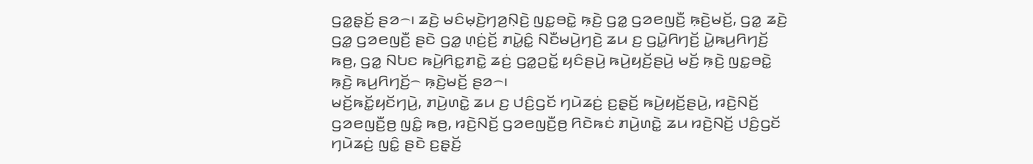ꤞꤤ꤭ꤔ꤫ꤢꤩ꤬ ꤔꤤ꤮꤯ ꤘꤢꤧ꤬ ꤗꤢꤨꤗ꤫ꤢꤧ꤬ꤚꤤ꤬ꤡ꤫ꤢꤧ꤬ ꤜꤢ꤭ꤋꤢꤧ꤭ ꤒ꤫ꤢꤧ꤬ ꤞꤤ꤭ ꤞꤤꤕꤜꤢꤪ꤬ ꤒ꤫ꤢꤧ꤬ꤗꤢꤩ꤬, ꤞꤤ꤭ ꤘꤢꤧ꤬ ꤞꤤ꤭ ꤞꤤꤕꤜꤢꤪ꤬ ꤔꤢꤧ ꤞꤤ꤭ ꤛ꤫ꤢꤦ꤬ꤢꤩ꤬ ꤊꤣꤧ꤭ꤢꤨ꤭ ꤡꤢꤪꤗꤣꤧ꤬ꤚꤢꤧ꤬ ꤘꤣ ꤢ꤬ ꤞꤣꤧ꤭ꤖꤚꤢꤩ꤬ ꤣꤧ꤭ꤒꤣ꤬ꤖꤚꤢꤩ꤬ ꤒꤥ꤬, ꤞꤤ꤭ ꤡꤝꤢ ꤒꤣꤧ꤬ꤖꤢ꤭ꤊꤢꤧ꤭ ꤘꤢꤦ꤬ ꤞꤤ꤭ꤑꤢꤩ꤭ ꤟꤢꤨꤔꤣꤧ꤬ ꤒꤣꤧ꤬ꤟꤢꤩ꤬ꤔꤣꤧ꤬ ꤗꤢꤩ꤬ ꤒ꤫ꤢꤧ꤬ ꤜꤢ꤭ꤋꤢꤧ꤭ ꤒ꤫ꤢꤧ꤬ ꤒꤣ꤬ꤖꤚꤢꤩ꤬꤮ ꤒ꤫ꤢꤧ꤬ꤗꤢꤩ꤬ ꤔꤤ꤮꤯
ꤗꤢꤩ꤬ꤒꤢꤩ꤭ꤟꤢꤩꤚꤣꤧ꤬, ꤊꤣꤧ꤬ꤛꤢꤧ꤭ ꤘꤣ ꤢ꤬ ꤓꤢꤨ꤬ꤞꤢꤩ ꤚꤣꤧꤘꤢꤦ꤬ ꤢ꤬ꤔ꤫ꤢꤩ꤬ ꤒꤣꤧ꤬ꤟꤢꤩ꤬ꤔꤣꤧ꤬, ꤙꤢꤧ꤬ꤡꤢꤩ꤬ ꤞꤤꤕꤜꤢꤪ꤬ꤥ꤬ ꤜꤢꤨ꤭ ꤒꤥ꤬, ꤙꤢꤧ꤬ꤡꤢꤩ꤬ ꤞꤤꤕꤜꤢꤪ꤬ꤥ꤬ ꤖꤢꤧꤒꤢꤦ ꤊꤣꤧ꤬ꤛꤢꤧ꤭ ꤘꤣ ꤙꤢꤧ꤬ꤡꤢꤩ꤬ ꤓꤢꤨ꤬ꤞꤢꤩ ꤚꤣꤧꤘꤢꤦ꤬ ꤜꤢꤨ꤭ ꤔꤢꤧ ꤢ꤬ꤔ꤫ꤢꤩ꤬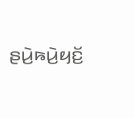ꤔꤣꤧ꤬ꤒꤣꤧ꤬ꤟꤢꤩ꤬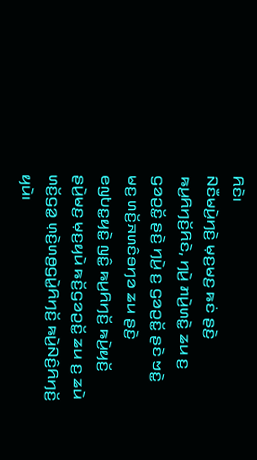ꤖꤢꤧ꤯
ꤡꤢꤪꤗꤣꤧ꤬ꤚꤢꤧ꤬ ꤗ꤫ꤢ꤬ꤗꤢ꤬ ꤒꤢꤦ ꤔꤢꤧ꤬ ꤒꤣ꤬ꤖꤚꤢꤩ꤬ꤖꤢꤧ, ꤚꤣꤧ꤬ ꤊꤣꤧ꤬ꤛꤢꤧ꤭ ꤘꤣ ꤢ꤬ ꤞꤤꤑꤢꤩ꤭ ꤔꤢꤧ꤬ ꤚꤣꤧ꤬ ꤢ꤬ ꤞꤤꤑꤢꤩ꤭ ꤔꤢꤧ ꤠꤢꤧ꤭ ꤗꤢ꤬ ꤛꤢꤩ꤬ꤏꤛꤢꤨꤋꤚꤤ ꤘꤣ ꤔꤢꤧ꤬ ꤕꤜꤝꤢ꤭ꤟꤢꤧ꤭ ꤜꤢꤨ꤭ ꤒꤣ꤬ꤖꤚꤢꤩ꤬ ꤒꤣꤧ꤬ꤟꤢꤩ꤬ ꤔꤣꤧ꤬ꤗꤢ꤬ ꤗ꤫ꤢ꤬ꤟꤣꤧ ꤒꤢꤩ꤬ꤞꤤꤑꤢꤩ꤭ ꤘꤣ ꤢ꤬ ꤘꤣꤧ ꤛꤢꤩ꤬ꤞꤤ꤭ ꤛ꤫ꤢꤧ꤬ꤛꤥ꤬ꤞꤣꤧ꤭ꤖꤚꤢꤩ꤬ ꤒꤣꤧ꤬ꤡꤢꤨ꤬ꤖꤚꤢꤩ꤬ ꤟꤣꤧ꤯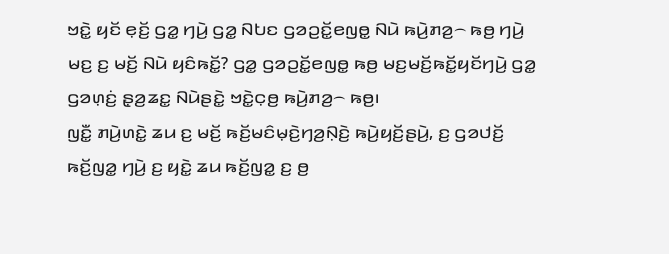ꤠꤢꤧ꤭ ꤟꤢꤩ ꤕ꤫ꤢꤩ꤬ ꤞꤤ꤭ ꤚꤣꤧ꤬ ꤞꤤ꤭ ꤡꤝꤢ ꤞꤤꤑꤢꤩ꤭ꤕꤜꤥ꤭ ꤡꤣꤧ ꤒꤣꤧ꤬ꤊꤤ꤬꤮ ꤒꤥ꤬ ꤚꤣꤧ꤬ ꤗꤢ꤬ ꤢ꤬ ꤗꤢꤩ꤬ ꤡꤣꤧ ꤟꤢꤨꤒꤢꤩ꤭? ꤞꤤ꤭ ꤞꤤꤑꤢꤩ꤭ꤕꤜꤥ꤭ ꤒꤥ꤬ ꤗꤢ꤬ꤗꤢꤩ꤬ꤒꤢꤩ꤭ꤟꤢꤩꤚꤣꤧ꤬ ꤞꤤ꤭ ꤞꤤꤛ꤫ꤢꤦ꤬ ꤔ꤫ꤤ꤬ꤘꤢ꤭ ꤡꤣꤧꤔꤢꤧ꤭ ꤠꤢꤧ꤭ꤍ꤫ꤥ꤬ ꤒꤣꤧ꤬ꤊꤤ꤬꤮ ꤒꤥ꤬꤯
ꤜꤢꤪ꤭ ꤊꤣꤧ꤬ꤛꤢꤧ꤭ ꤘꤣ ꤢ꤬ ꤗꤢꤩ꤬ ꤒꤢꤩ꤬ꤗꤢꤨꤗ꤫ꤢꤧ꤬ꤚꤤ꤬ꤡ꤫ꤢꤧ꤬ ꤒꤣꤧ꤬ꤟꤢꤩ꤬ꤔꤣꤧ꤬, ꤢ꤬ ꤞꤤꤓꤢꤩ꤬ ꤒꤢꤩ꤬ꤜꤤ꤭ ꤚꤣꤧ꤬ ꤢ꤬ ꤟꤢꤧ꤭ ꤘꤣ ꤒꤢꤩ꤬ꤜꤤ꤭ ꤢ꤬ ꤥ꤬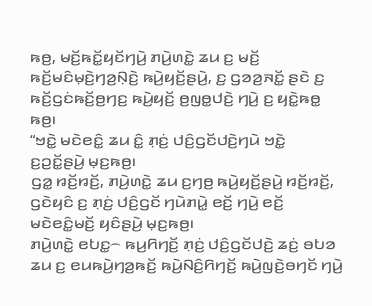ꤒꤥ꤬, ꤗꤢꤩ꤬ꤒꤢꤩ꤭ꤟꤢꤩꤚꤣꤧ꤬ ꤊꤣꤧ꤬ꤛꤢꤧ꤭ ꤘꤣ ꤢ꤬ ꤗꤢꤩ꤬ ꤒꤢꤩ꤬ꤗꤢꤨꤗ꤫ꤢꤧ꤬ꤚꤤ꤬ꤡ꤫ꤢꤧ꤬ ꤒꤣꤧ꤬ꤟꤢꤩ꤬ꤔꤣꤧ꤬, ꤢ꤬ ꤞꤤꤤ꤬ꤏꤢꤩ꤭ ꤔꤢꤧ ꤢ꤬ ꤒꤢꤩ꤬ꤞꤢꤦꤒꤢꤩ꤬ꤥ꤬ꤚꤢ꤬ ꤒꤣꤧ꤬ꤟꤢꤩ꤬ ꤥ꤬ꤜꤥ꤭ꤓꤢꤧ꤬ ꤚꤣꤧ꤬ ꤢ꤬ ꤟꤢꤧ꤭ꤒꤥ꤭ ꤒꤥ꤬꤯
“ꤠꤢꤧ꤭ ꤗꤢꤧꤕꤢꤨ꤭ ꤘꤣ ꤢꤨ꤭ ꤊ꤫ꤢꤦ꤬ ꤓꤢꤨ꤬ꤞꤢꤩꤓꤢꤧ꤬ꤚꤣꤧ ꤠꤢꤧ꤭ ꤢ꤬ꤑꤢꤩ꤭ꤔꤣꤧ꤬ ꤗ꤫ꤢ꤬ꤒꤥ꤬꤯
ꤞꤤ꤭ ꤙꤢꤩ꤬ꤙꤢꤩ꤬, ꤊꤣꤧ꤬ꤛꤢꤧ꤭ ꤘꤣ ꤢ꤬ꤚꤥ꤬ ꤒꤣꤧ꤬ꤟꤢꤩ꤬ꤔꤣꤧ꤬ ꤙꤢꤩ꤬ꤙꤢꤩ꤬, ꤞꤢꤧꤟꤢꤨ ꤢ꤬ ꤊ꤫ꤢꤦ꤬ ꤓꤢꤨ꤬ꤞꤢꤩ ꤚꤣꤧꤊꤣꤧ꤭ ꤕꤢꤩ꤬ ꤚꤣꤧ꤬ ꤕꤢꤩ꤬ ꤗꤢꤧꤕꤢꤨ꤭ꤗꤢꤩ꤬ ꤟꤢꤨꤔꤣꤧ꤬ ꤗ꤫ꤢ꤬ꤒꤥ꤬꤯
ꤊꤣꤧ꤬ꤛꤢꤧ꤭ ꤕꤝꤢ꤭꤮ ꤒꤣ꤬ꤖꤚꤢꤩ꤬ ꤊ꤫ꤢꤦ꤬ ꤓꤢꤨ꤬ꤞꤢꤩꤓꤢꤧ꤬ ꤘꤢꤦ꤬ ꤋꤝꤤ ꤘꤣ ꤢ꤬ ꤕꤣꤒꤣꤧ꤬ꤚꤤ꤬ꤒꤢꤩ꤬ ꤒꤣꤧ꤬ꤡꤢꤨ꤬ꤖꤚꤢꤩ꤬ ꤒꤣꤧ꤬ꤜꤢꤧ꤬ꤋꤚꤢꤩ ꤚꤣꤧ꤬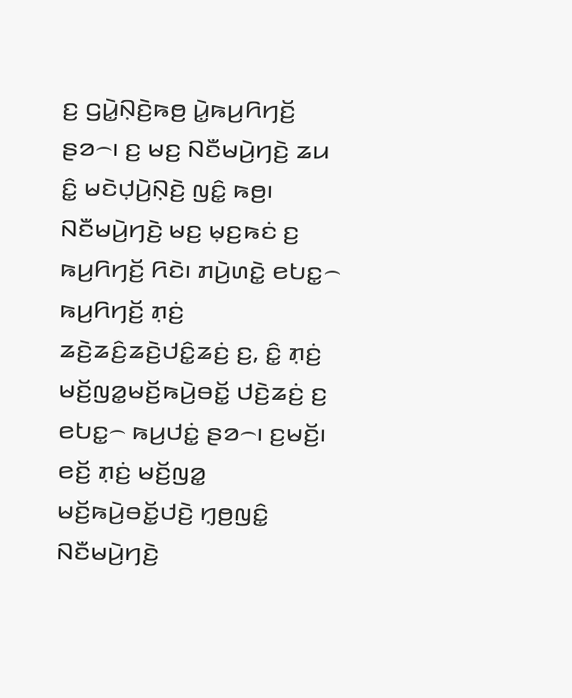ꤢ꤬ ꤞꤣꤧ꤭ꤡ꤫ꤢꤧ꤬ꤒꤥ꤬ ꤣꤧ꤭ꤒꤣ꤬ꤖꤚꤢꤩ꤬ ꤔꤤ꤮꤯ ꤢ꤬ ꤗꤢ꤬ ꤡꤢꤪꤗꤣꤧ꤬ꤚꤢꤧ꤬ ꤘꤣ ꤢꤨ꤭ ꤗꤢꤧꤓ꤫ꤣꤧ꤬ꤡ꤫ꤢꤧ꤬ ꤜꤢꤨ꤭ ꤒꤥ꤬꤯ ꤡꤢꤪꤗꤣꤧ꤬ꤚꤢꤧ꤬ ꤗꤢ꤬ ꤗ꤫ꤢ꤬ꤒꤢꤦ ꤢ꤬ ꤒꤣ꤬ꤖꤚꤢꤩ꤬ ꤖꤢꤧ꤯ ꤊꤣꤧ꤬ꤛꤢꤧ꤭ ꤕꤝꤢ꤭꤮ ꤒꤣ꤬ꤖꤚꤢꤩ꤬ ꤊ꤫ꤢꤦ꤬ ꤘꤢꤧ꤬ꤘꤢꤨ꤬ꤘꤢꤧ꤬ꤓꤢꤨ꤭ꤘꤢꤦ꤬ ꤢ꤬, ꤢꤨ꤭ ꤊ꤫ꤢꤦ꤬ ꤗꤢꤩ꤬ꤜꤤ꤭ꤗꤢꤩ꤬ꤒꤣꤧ꤬ꤋꤢꤩ꤭ ꤓꤢꤧ꤬ꤘꤢꤦ꤬ ꤢ꤬ ꤕꤝꤢ꤭꤮ ꤒꤣ꤬ꤓꤢꤦ꤭ ꤔꤤ꤮꤯ ꤢ꤬ꤗꤢꤩ꤬꤯
ꤕꤢꤩ꤬ ꤊ꤫ꤢꤦ꤬ ꤗꤢꤩ꤬ꤜꤤ꤭ ꤗꤢꤩ꤬ꤒꤣꤧ꤬ꤋꤢꤩ꤭ꤓꤢꤧ꤬ ꤚ꤫ꤥ꤬ꤜꤢꤨ꤭ ꤡꤢꤪꤗꤣꤧ꤬ꤚꤢꤧ꤬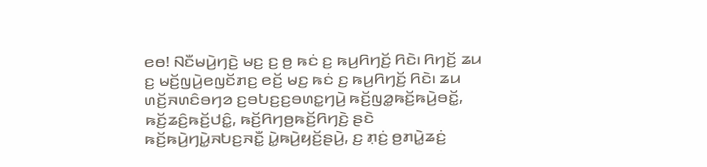ꤕꤥ! ꤡꤢꤪꤗꤣꤧ꤬ꤚꤢꤧ꤬ ꤗꤢ꤬ ꤢ꤬ ꤥ꤬ ꤒꤢꤦ ꤢ꤬ ꤒꤣ꤬ꤖꤚꤢꤩ꤬ ꤖꤢꤧ꤯ ꤖꤚꤢꤩ꤬ ꤘꤣ ꤢ꤬ ꤗꤢꤩ꤬ꤜꤣꤧ꤬ꤕꤜꤢꤩꤊꤢ꤬ ꤕꤢꤩ꤬ ꤗꤢ꤬ ꤒꤢꤦ ꤢ꤬ ꤒꤣ꤬ꤖꤚꤢꤩ꤬ ꤖꤢꤧ꤯ ꤘꤣ ꤛꤢꤩ꤬ꤏꤛꤢꤨꤋꤚꤤ ꤢ꤬ꤋꤝꤢ꤬ꤢ꤬ꤋꤛꤢ꤭ꤚꤣꤧ꤬ ꤒꤢꤩ꤬ꤜꤤ꤭ꤒꤢꤩ꤬ꤒꤣꤧ꤬ꤋꤢꤩ꤭, ꤒꤢꤩ꤬ꤘꤢꤨ꤬ꤒꤢꤩ꤬ꤓꤢꤨ꤭, ꤒꤢꤩ꤬ꤖꤚꤥ꤬ꤒꤢꤩ꤬ꤖꤚꤢꤧ꤬ ꤔꤢꤧ ꤒꤢꤩ꤬ꤒꤣꤧ꤬ꤚꤣꤧ꤭ꤏꤝꤢ꤬ꤏꤢꤪ꤭ ꤣꤧ꤭ꤒꤣꤧ꤬ꤟꤢꤩ꤬ꤔꤣꤧ꤬, ꤢ꤬ ꤊ꤫ꤢꤦ꤬ ꤥ꤬ꤊꤣꤧ꤭ꤘꤢꤦ꤬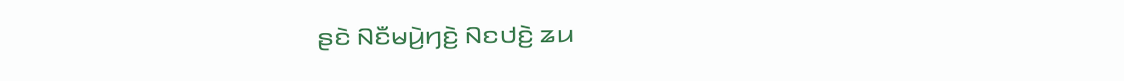ꤔꤢꤧ ꤡꤢꤪꤗꤣꤧ꤬ꤚꤢꤧ꤬ ꤡꤢꤓꤢꤧ꤬ ꤘꤣ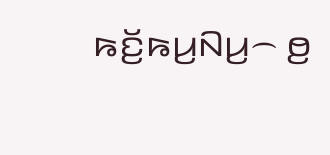ꤒꤢꤩ꤬ꤒꤣ꤬ꤡꤣ꤬꤮ ꤥ꤬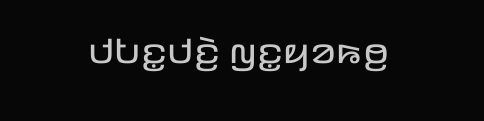ꤓꤝꤢ꤭ꤓꤢꤧ꤬ ꤜꤢ꤭ꤟꤤꤒꤥ꤬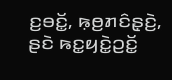ꤢ꤬ꤋꤢꤩ꤭, ꤒ꤫ꤥ꤬ꤊꤢꤨꤔ꤫ꤢꤧ꤬, ꤔꤢꤧ ꤒꤢ꤭ꤟꤢꤧ꤭ꤑꤢꤩ꤭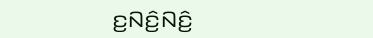ꤢ꤬ꤡꤢꤨ꤬ꤡꤢꤨ꤬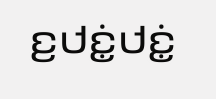ꤢ꤬ꤓꤢꤦ꤭ꤓꤢꤦ꤭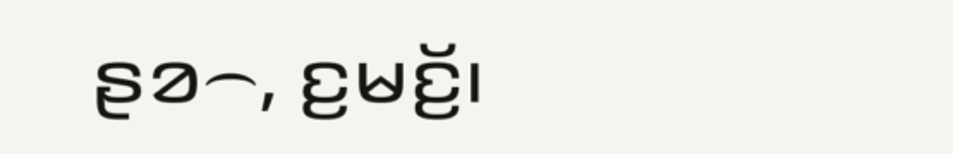ꤔꤤ꤮, ꤢ꤬ꤗꤢꤩ꤬꤯